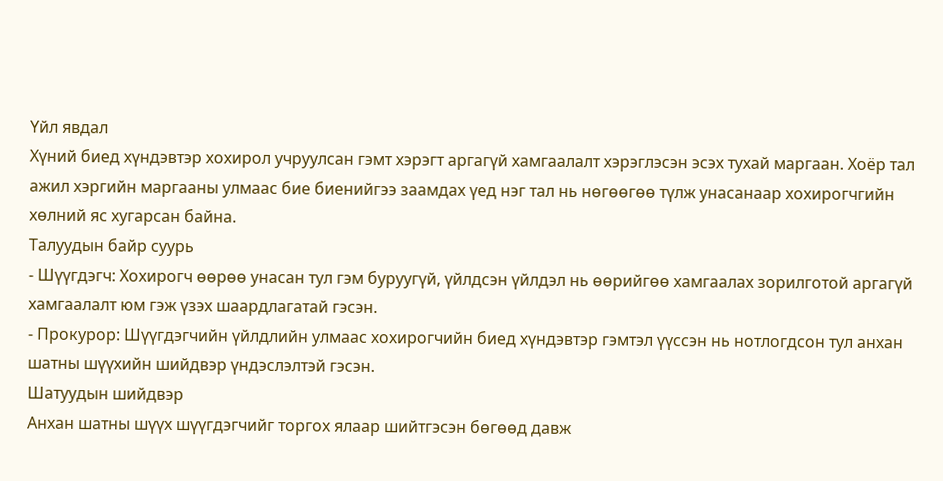Үйл явдал
Хүний биед хүндэвтэр хохирол учруулсан гэмт хэрэгт аргагүй хамгаалалт хэрэглэсэн эсэх тухай маргаан. Хоёр тал ажил хэргийн маргааны улмаас бие биенийгээ заамдах үед нэг тал нь нөгөөгөө түлж унасанаар хохирогчгийн хөлний яс хугарсан байна.
Талуудын байр суурь
- Шүүгдэгч: Хохирогч өөрөө унасан тул гэм буруугүй, үйлдсэн үйлдэл нь өөрийгөө хамгаалах зорилготой аргагүй хамгаалалт юм гэж үзэх шаардлагатай гэсэн.
- Прокурор: Шүүгдэгчийн үйлдлийн улмаас хохирогчийн биед хүндэвтэр гэмтэл үүссэн нь нотлогдсон тул анхан шатны шүүхийн шийдвэр үндэслэлтэй гэсэн.
Шатуудын шийдвэр
Анхан шатны шүүх шүүгдэгчийг торгох ялаар шийтгэсэн бөгөөд давж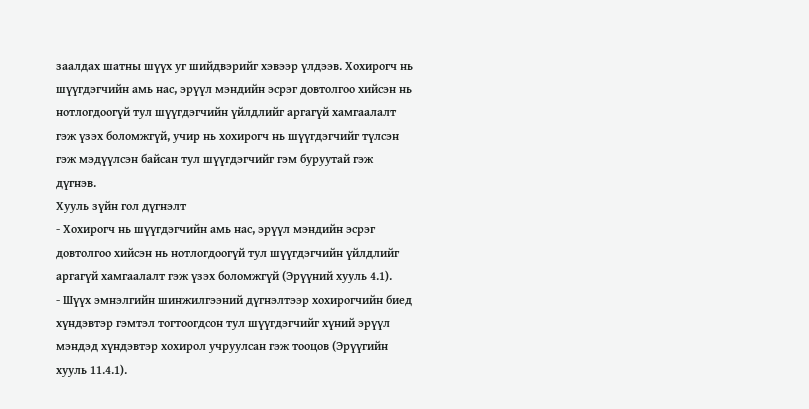заалдах шатны шүүх уг шийдвэрийг хэвээр үлдээв. Хохирогч нь шүүгдэгчийн амь нас, эрүүл мэндийн эсрэг довтолгоо хийсэн нь нотлогдоогүй тул шүүгдэгчийн үйлдлийг аргагүй хамгаалалт гэж үзэх боломжгүй, учир нь хохирогч нь шүүгдэгчийг түлсэн гэж мэдүүлсэн байсан тул шүүгдэгчийг гэм буруутай гэж дүгнэв.
Хууль зүйн гол дүгнэлт
- Хохирогч нь шүүгдэгчийн амь нас, эрүүл мэндийн эсрэг довтолгоо хийсэн нь нотлогдоогүй тул шүүгдэгчийн үйлдлийг аргагүй хамгаалалт гэж үзэх боломжгүй (Эрүүний хууль 4.1).
- Шүүх эмнэлгийн шинжилгээний дүгнэлтээр хохирогчийн биед хүндэвтэр гэмтэл тогтоогдсон тул шүүгдэгчийг хүний эрүүл мэндэд хүндэвтэр хохирол учруулсан гэж тооцов (Эрүүгийн хууль 11.4.1).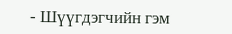- Шүүгдэгчийн гэм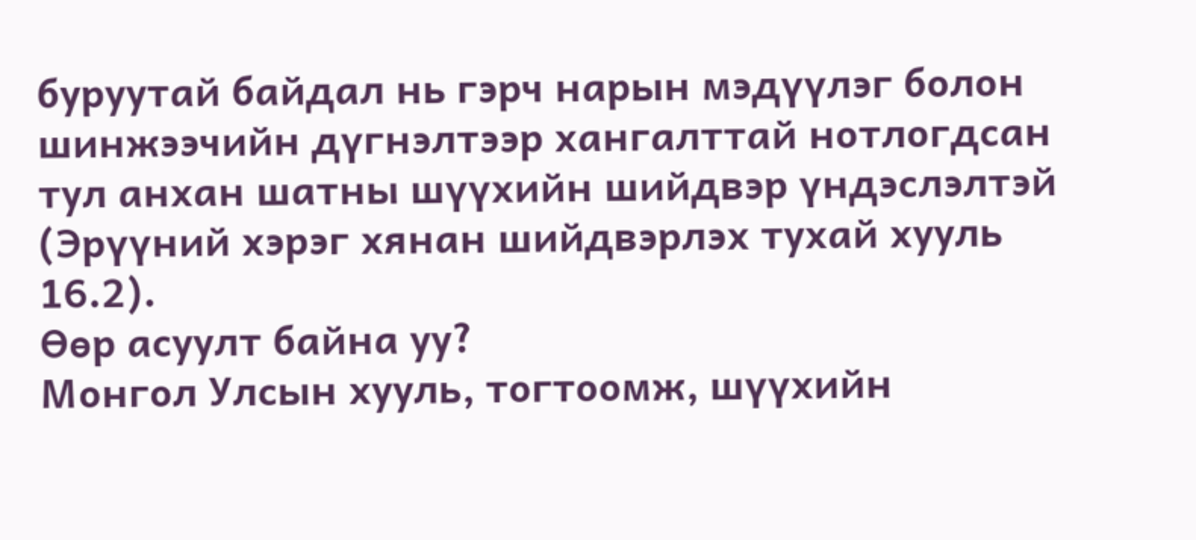буруутай байдал нь гэрч нарын мэдүүлэг болон шинжээчийн дүгнэлтээр хангалттай нотлогдсан тул анхан шатны шүүхийн шийдвэр үндэслэлтэй (Эрүүний хэрэг хянан шийдвэрлэх тухай хууль 16.2).
Өөр асуулт байна уу?
Монгол Улсын хууль, тогтоомж, шүүхийн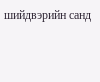шийдвэрийн санд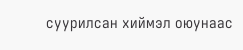суурилсан хиймэл оюунаас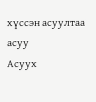хүссэн асуултаа асуу
Асуух